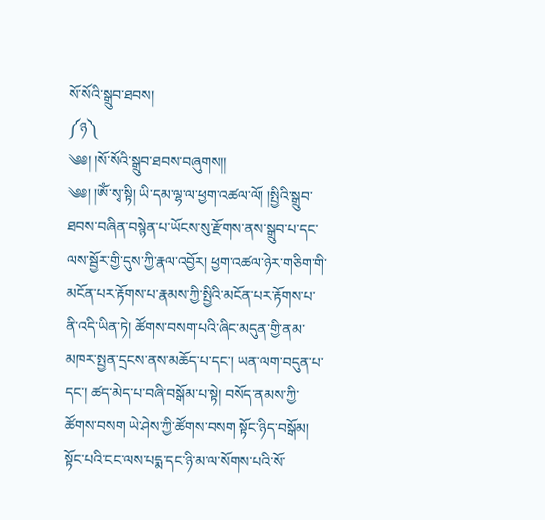སོ་སོའི་སྒྲུབ་ཐབས།
༼ཉ༽
༄༅། །སོ་སོའི་སྒྲུབ་ཐབས་བཞུགས།།
༄༅། །ཨོཾ་སྭ་སྟི། ཡི་དམ་ལྷ་ལ་ཕྱག་འཚལ་ལོ། །སྤྱིའི་སྒྲུབ་ཐབས་བཞིན་བསྙེན་པ་ཡོངས་སུ་རྫོགས་ནས་སྒྲུབ་པ་དང་ལས་སྦྱོར་གྱི་དུས་ཀྱི་རྣལ་འབྱོར། ཕྱག་འཚལ་ཉེར་གཅིག་གི་མངོན་པར་རྟོགས་པ་རྣམས་ཀྱི་སྤྱིའི་མངོན་པར་རྟོགས་པ་ནི་འདི་ཡིན་ཏེ། ཚོགས་བསག་པའི་ཞིང་མདུན་གྱི་ནམ་མཁར་སྤྱན་དྲངས་ནས་མཆོད་པ་དང་། ཡན་ལག་བདུན་པ་དང་། ཚད་མེད་པ་བཞི་བསྒོམ་པ་སྟེ། བསོད་ནམས་ཀྱི་ཚོགས་བསག ཡེ་ཤེས་ཀྱི་ཚོགས་བསག སྟོང་ཉིད་བསྒོམ། སྟོང་པའི་ངང་ལས་པདྨ་དང་ཉི་མ་ལ་སོགས་པའི་སོ་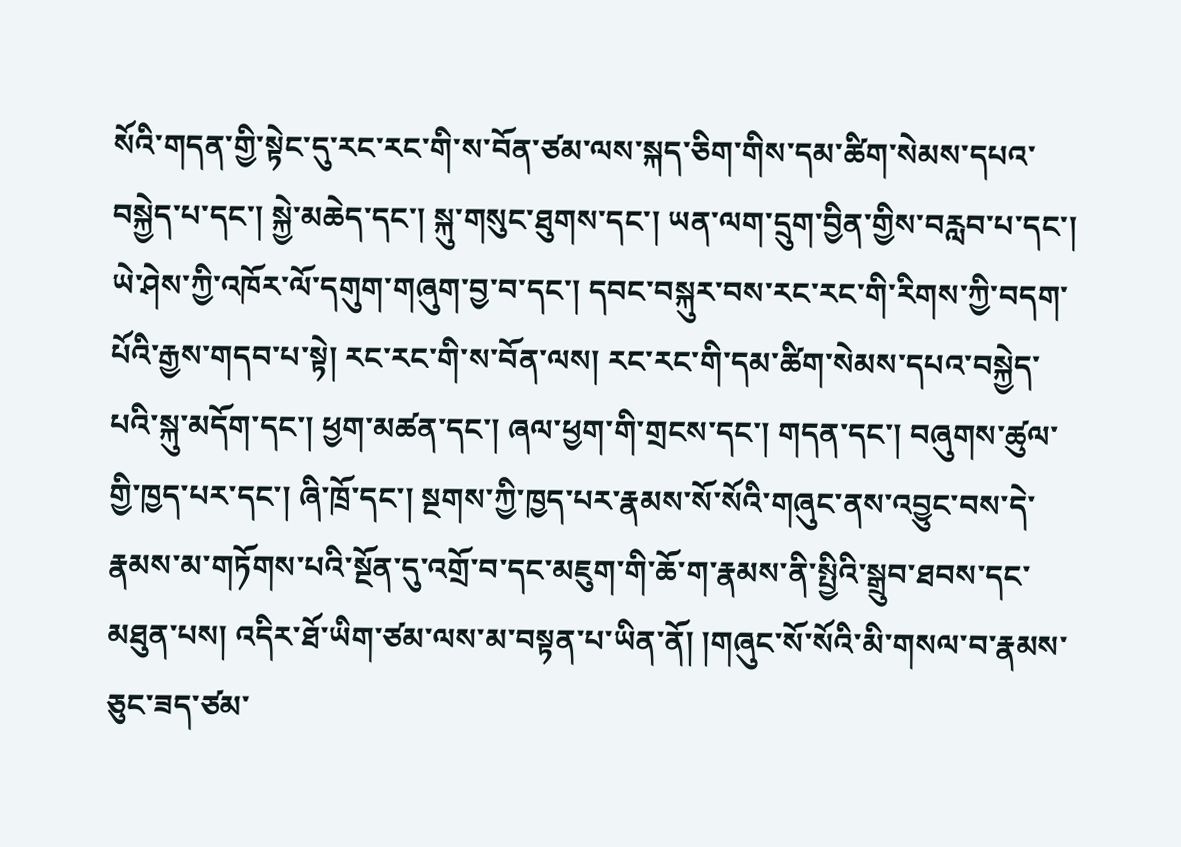སོའི་གདན་གྱི་སྟེང་དུ་རང་རང་གི་ས་བོན་ཙམ་ལས་སྐད་ཅིག་གིས་དམ་ཚིག་སེམས་དཔའ་བསྐྱེད་པ་དང་། སྐྱེ་མཆེད་དང་། སྐུ་གསུང་ཐུགས་དང་། ཡན་ལག་དྲུག་བྱིན་གྱིས་བརླབ་པ་དང་། ཡེ་ཤེས་ཀྱི་འཁོར་ལོ་དགུག་གཞུག་བྱ་བ་དང་། དབང་བསྐུར་བས་རང་རང་གི་རིགས་ཀྱི་བདག་པོའི་རྒྱས་གདབ་པ་སྟེ། རང་རང་གི་ས་བོན་ལས། རང་རང་གི་དམ་ཚིག་སེམས་དཔའ་བསྐྱེད་པའི་སྐུ་མདོག་དང་། ཕྱག་མཚན་དང་། ཞལ་ཕྱག་གི་གྲངས་དང་། གདན་དང་། བཞུགས་ཚུལ་གྱི་ཁྱད་པར་དང་། ཞི་ཁྲོ་དང་། སྔགས་ཀྱི་ཁྱད་པར་རྣམས་སོ་སོའི་གཞུང་ནས་འབྱུང་བས་དེ་རྣམས་མ་གཏོགས་པའི་སྔོན་དུ་འགྲོ་བ་དང་མཇུག་གི་ཆོ་ག་རྣམས་ནི་སྤྱིའི་སྒྲུབ་ཐབས་དང་མཐུན་པས། འདིར་ཐོ་ཡིག་ཙམ་ལས་མ་བསྟན་པ་ཡིན་ནོ། །གཞུང་སོ་སོའི་མི་གསལ་བ་རྣམས་ཅུང་ཟད་ཙམ་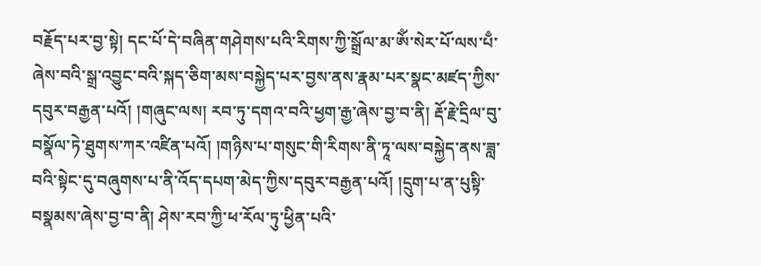བརྗོད་པར་བྱ་སྟེ། དང་པོ་དེ་བཞིན་གཤེགས་པའི་རིགས་ཀྱི་སྒྲོལ་མ་ཨོཾ་སེར་པོ་ལས་པྃ་ཞེས་བའི་སྒྲ་འབྱུང་བའི་སྐད་ཅིག་མས་བསྐྱེད་པར་བྱས་ནས་རྣམ་པར་སྣང་མཛད་ཀྱིས་དབུར་བརྒྱན་པའོ། །གཞུང་ལས། རབ་ཏུ་དགའ་བའི་ཕྱག་རྒྱ་ཞེས་བྱ་བ་ནི། རྡོ་རྗེ་དྲིལ་བུ་བསྣོལ་ཏེ་ཐུགས་ཀར་འཛིན་པའོ། །གཉིས་པ་གསུང་གི་རིགས་ནི་ཏཱ་ལས་བསྐྱེད་ནས་ཟླ་བའི་སྟེང་དུ་བཞུགས་པ་ནི་འོད་དཔག་མེད་ཀྱིས་དབུར་བརྒྱན་པའོ། །དྲུག་པ་ན་པུསྟི་བསྣམས་ཞེས་བྱ་བ་ནི། ཤེས་རབ་ཀྱི་ཕ་རོལ་ཏུ་ཕྱིན་པའི་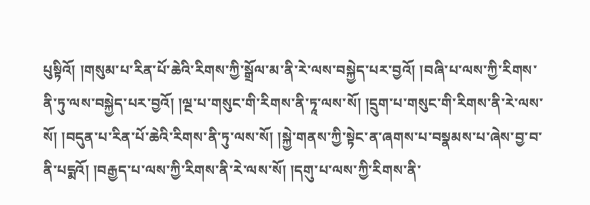པུསྟིའོ། །གསུམ་པ་རིན་པོ་ཆེའི་རིགས་ཀྱི་སྒྲོལ་མ་ནི་རེ་ལས་བསྐྱེད་པར་བྱའོ། །བཞི་པ་ལས་ཀྱི་རིགས་ནི་ཏུ་ལས་བསྐྱེད་པར་བྱའོ། །ལྔ་པ་གསུང་གི་རིགས་ནི་ཏཱ་ལས་སོ། །དྲུག་པ་གསུང་གི་རིགས་ནི་རེ་ལས་སོ། །བདུན་པ་རིན་པོ་ཆེའི་རིགས་ནི་ཏུ་ལས་སོ། །སྐྱེ་གནས་ཀྱི་སྟེང་ན་ཞགས་པ་བསྣམས་པ་ཞེས་བྱ་བ་ནི་པདྨའོ། །བརྒྱད་པ་ལས་ཀྱི་རིགས་ནི་རེ་ལས་སོ། །དགུ་པ་ལས་ཀྱི་རིགས་ནི་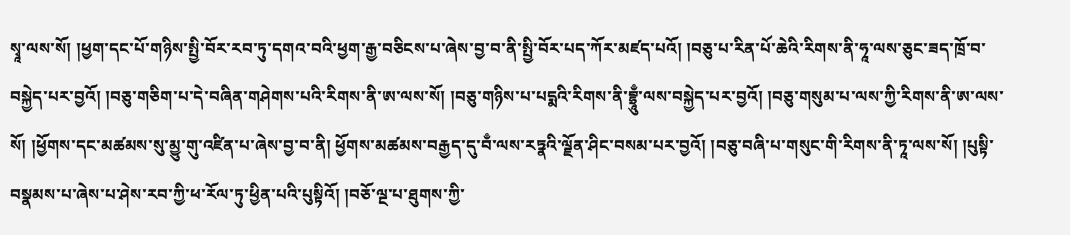སྭཱ་ལས་སོ། །ཕྱག་དང་པོ་གཉིས་སྤྱི་བོར་རབ་ཏུ་དགའ་བའི་ཕྱག་རྒྱ་བཅིངས་པ་ཞེས་བྱ་བ་ནི་སྤྱི་བོར་པད་ཀོར་མཛད་པའོ། །བཅུ་པ་རིན་པོ་ཆེའི་རིགས་ནི་ཧཱ་ལས་ཅུང་ཟད་ཁྲོ་བ་བསྐྱེད་པར་བྱའོ། །བཅུ་གཅིག་པ་དེ་བཞིན་གཤེགས་པའི་རིགས་ནི་ཨ་ལས་སོ། །བཅུ་གཉིས་པ་པདྨའི་རིགས་ནི་བྷྲཱུྃ་ལས་བསྐྱེད་པར་བྱའོ། །བཅུ་གསུམ་པ་ལས་ཀྱི་རིགས་ནི་ཨ་ལས་སོ། །ཕྱོགས་དང་མཚམས་སུ་མྱུ་གུ་འཛིན་པ་ཞེས་བྱ་བ་ནི། ཕྱོགས་མཚམས་བརྒྱད་དུ་བྃ་ལས་རཏྣའི་ལྗོན་ཤིང་བསམ་པར་བྱའོ། །བཅུ་བཞི་པ་གསུང་གི་རིགས་ནི་ཏཱ་ལས་སོ། །པུསྟི་བསྣམས་པ་ཞེས་པ་ཤེས་རབ་ཀྱི་ཕ་རོལ་ཏུ་ཕྱིན་པའི་པུསྟིའོ། །བཅོ་ལྔ་པ་ཐུགས་ཀྱི་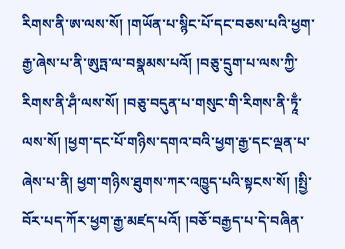རིགས་ནི་ཨ་ལས་སོ། །གཡོན་པ་སྙིང་པོ་དང་བཅས་པའི་ཕྱག་རྒྱ་ཞེས་པ་ནི་ཨུཏྤ་ལ་བསྣམས་པའོ། །བཅུ་དྲུག་པ་ལས་ཀྱི་རིགས་ནི་ཤྃ་ལས་སོ། །བཅུ་བདུན་པ་གསུང་གི་རིགས་ནི་ཏཱྃ་ལས་སོ། །ཕྱག་དང་པོ་གཉིས་དགའ་བའི་ཕྱག་རྒྱ་དང་ལྡན་པ་ཞེས་པ་ནི། ཕྱག་གཉིས་ཐུགས་ཀར་འཁྱུད་པའི་སྟངས་སོ། །སྤྱི་བོར་པད་ཀོར་ཕྱག་རྒྱ་མཛད་པའོ། །བཅོ་བརྒྱད་པ་དེ་བཞིན་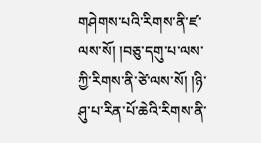གཤེགས་པའི་རིགས་ནི་ཛ་ལས་སོ། །བཅུ་དགུ་པ་ལས་ཀྱི་རིགས་ནི་ཙེ་ལས་སོ། །ཉི་ཤུ་པ་རིན་པོ་ཆེའི་རིགས་ནི་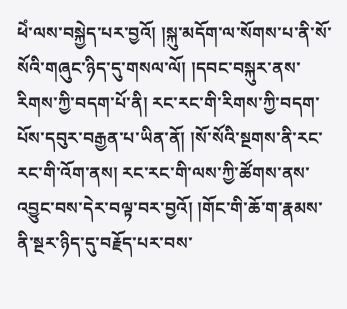ཕེཾ་ལས་བསྐྱེད་པར་བྱའོ། །སྐུ་མདོག་ལ་སོགས་པ་ནི་སོ་སོའི་གཞུང་ཉིད་དུ་གསལ་ལོ། །དབང་བསྐུར་ནས་རིགས་ཀྱི་བདག་པོ་ནི། རང་རང་གི་རིགས་ཀྱི་བདག་པོས་དབུར་བརྒྱན་པ་ཡིན་ནོ། །སོ་སོའི་སྔགས་ནི་རང་རང་གི་འོག་ནས། རང་རང་གི་ལས་ཀྱི་ཚོགས་ནས་འབྱུང་བས་དེར་བལྟ་བར་བྱའོ། །གོང་གི་ཆོ་ག་རྣམས་ནི་སྔར་ཉིད་དུ་བརྗོད་པར་བས་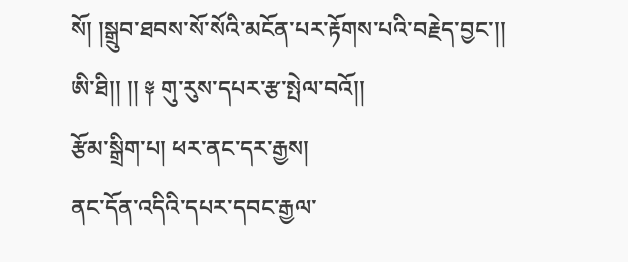སོ། །སྒྲུབ་ཐབས་སོ་སོའི་མངོན་པར་རྟོགས་པའི་བརྗེད་བྱང་།། ཨི་ཐི།། །། ༈ གུ་རུས་དཔར་རྩ་སྤེལ་བའོ།།
རྩོམ་སྒྲིག་པ། ཕར་ནང་དར་རྒྱས།
ནང་དོན་འདིའི་དཔར་དབང་རྒྱལ་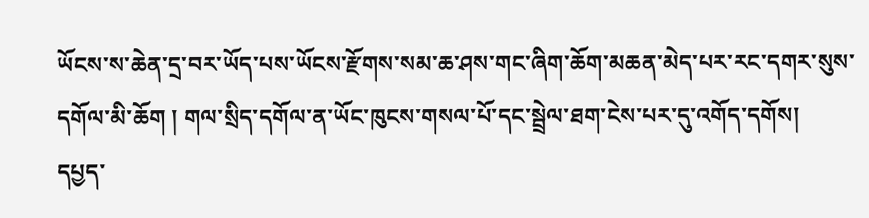ཡོངས་ས་ཆེན་དྲ་བར་ཡོད་པས་ཡོངས་རྫོགས་སམ་ཆ་ཤས་གང་ཞིག་ཆོག་མཆན་མེད་པར་རང་དགར་སུས་དགོལ་མི་ཆོག ། གལ་སྲིད་དགོལ་ན་ཡོང་ཁུངས་གསལ་པོ་དང་སྦྲེལ་ཐག་ངེས་པར་དུ་འགོད་དགོས།
དཔྱད་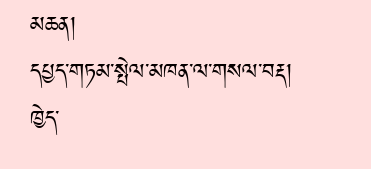མཆན།
དཔྱད་གཏམ་སྤེལ་མཁན་ལ་གསལ་བརྡ།
ཁྱེད་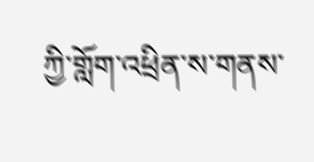ཀྱི་གློག་འཕྲིན་ས་གནས་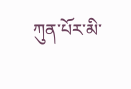ཀུན་པོར་མི་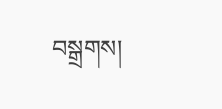བསྒྲགས།